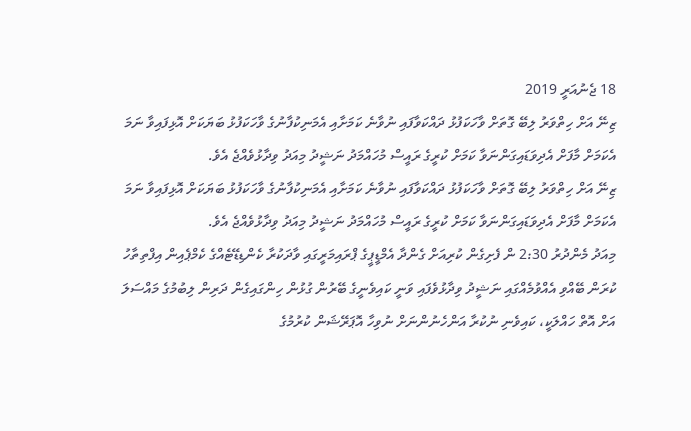18 ޖެނުއަރީ 2019
ޒިނޭ އަށް ހިތްވަރު ލިބޭ ގޮތަށް ވާހަކަފުޅު ދައްކަވާފައި ނުވާނެ ކަމަށާއި އެމަނިކުފާނުގެ ވާހަކަފުޅު ބަޔަކަށް އޮޅިފައިވާ ނަމަ އެކަމަށް މާފަށް އެދިވަޑައިގަންނަވާ ކަމަށް ކުރީގެ ރައީސް މުހައްމަދު ނަޝީދު މިއަދު ވިދާޅުވެއްޖެ އެވެ.
ޒިނޭ އަށް ހިތްވަރު ލިބޭ ގޮތަށް ވާހަކަފުޅު ދައްކަވާފައި ނުވާނެ ކަމަށާއި އެމަނިކުފާނުގެ ވާހަކަފުޅު ބަޔަކަށް އޮޅިފައިވާ ނަމަ އެކަމަށް މާފަށް އެދިވަޑައިގަންނަވާ ކަމަށް ކުރީގެ ރައީސް މުހައްމަދު ނަޝީދު މިއަދު ވިދާޅުވެއްޖެ އެވެ.
މިއަދު މެންދުރު 2:30 ން ފެށިގެން ކުރިއަށް ގެންދާ އެމްޑީޕީގެ ޕްރައިމަރީގައި ވާދަކުރާ ކެންޑިޑޭޓެއްގެ ކެމްޕެއިން އިފްތިތާހު ކުރަން ބޭއްވި އެއްވުމެއްގައި ނަޝީދު ވިދާޅުވެފައި ވަނީ ކައިވެނީގެ ބޭރުން ގުޅުން ހިންގައިގެން ދަރިން ލިބުމުގެ މައްސަލަ އަށް އޮތް ހައްލަކީ، ކައިވެނި ނުކުރާ އަންހެނުންނަށް ނުވިހާ އޮޕަރޭޝަން ކުރުމުގެ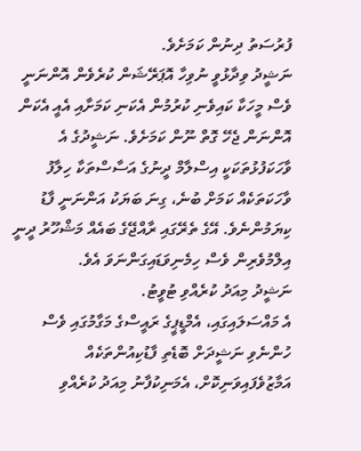ފުރުސަތު ދިނުން ކަމަށެވެ.
ނަޝީދު ވިދާޅުވީ ނުވިހާ އޮޕަރޭޝަން ކުރެވެން އޮންނަނީ ވެސް މީހަކާ ކައިވެނި ކުރުމުން އެކަނި ކަމަށާއި އެއީ އެކަން އޮންނަން ޖެހޭ ގޮތް ނޫން ކަމަށެވެ. ނަޝީދުގެ އެ ވާހަކަފުޅުތަކަކީ އިސްލާމް ދީނުގެ އަސާސްތަކާ ހިލާފު ވާހަކަތަކެއް ކަމަށް ބުނެ، ގިނަ ބަޔަކު އަންނަނީ ފާޑު ކިޔަމުންނެވެ. އޭގެ ތެރޭގައި ރާއްޖޭގެ ބައެއް މަޝްހޫރު ދީނީ އިލްމުވެރިން ވެސް ހިމެނިވަޑައިގަންނަވަ އެވެ.
ނަޝީދު މިއަދު ކުރެއްވި ޓުވީޓު.
އެ މައްސަލައިގައި، އެމްޑީޕީގެ ރައީސްގެ މަގާމުގައި ވެސް ހުންނެވި ނަޝީދަށް ބޮޑެތި ފާޑުކިއުންތަކެއް އަމާޒުވެފައިވަނިކޮށް، އެމަނިކުފާނު މިއަދު ކުރެއްވި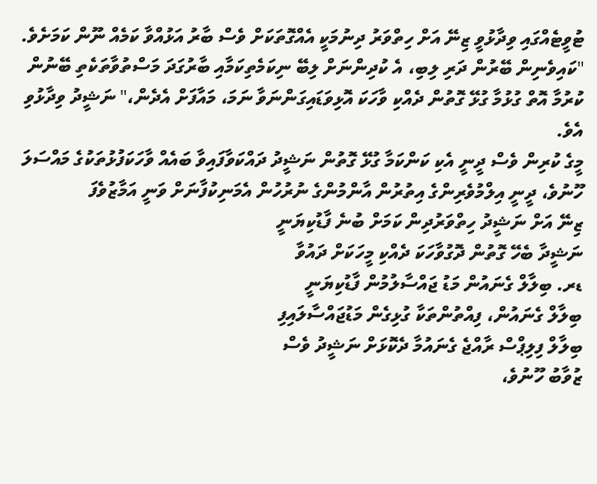ޓުވީޓެއްގައި ވިދާޅުވީ ޒިނޭ އަށް ހިތްވަރު ދިނުމަކީ އެއްގޮތަކަށް ވެސް ބާރު އަޅުއްވާ ކަމެއް ނޫން ކަމަށެވެ.
"ކައިވެނިން ބޭރުން ދަރި ލިބި، އެ ކުދިންނަށް ލިބޭ ނިކަމެތިކަމާއި ބާރުގަދަ މަސްތުވާތަކެތި ބޭނުން ކުރުމާ އޮތް ގުޅުމާ ގުޅޭ ގޮތުން ދެއްކި ވާހަކަ އޮޅިވަޑައިގަންނަވާ ނަމަ، މައާފަށް އެދެން،" ނަޝީދު ވިދާޅުވި އެވެ.
މީގެ ކުރިން ވެސް ދީނީ އެކި ކަންކަމާ ގުޅޭ ގޮތުން ނަޝީދު ދައްކަވާފައިވާ ބައެއް ވާހަކަފުޅުތަކުގެ މައްސަލަ ހޫނުވެ، ދީނީ އިލްމުވެރިންގެ އިތުރުން އާންމުންގެ ނުރުހުން އެމަނިކުފާނަށް ވަނީ އަމާޒުވެފަ
ޒިނޭ އަށް ނަޝީދު ހިތްވަރުދިން ކަމަށް ބުނެ ފާޑުކިޔަނީ
ނަޝީދާ ބެހޭ ގޮތުން ދޮގުވާހަކަ ދެއްކި މީހަކަށް ދައުވާ
ޑރ. ބިލާލް ގެނައުން މަޑު ޖައްސާލުމުން ފާޑުކިޔަނީ
ބިލާލް ގެނައުން، ފިއްތުންތަކާ ގުޅިގެން މަޑުޖައްސާލައިފި
ބިލާލް ފިލިޕްސް ރާއްޖެ ގެނައުމާ ދެކޮޅަށް ނަޝީދު ވެސް
ޒުވާބު ހޫނުވެ،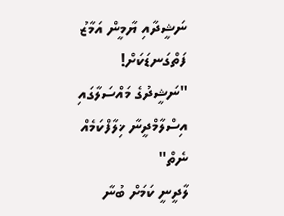ނަޝީދާއި ޔާމީން އަމާޒު ފަތްގަނޑަކަށް!
"ނަޝީދުގެ މައްސަލާގައި އިސްލާމްދީނާ ޚިލާފްކަމެއް ނެތް"
ލާދީނީ ކަމަށް ބުނާ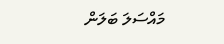މައްސަލަ ބަލަން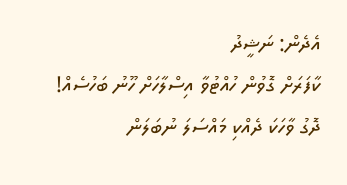އެދެން: ނަޝީދު
ކާފަރަށް ގޮވުން ހުއްޓުވާ އިސްލާހަށް ހޫނު ބަހުސެއް!
ދޮގު ވާހަކަ ދެއްކި މައްސަލަ ނުބަލަން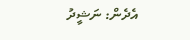އެދެން: ނަޝީދު